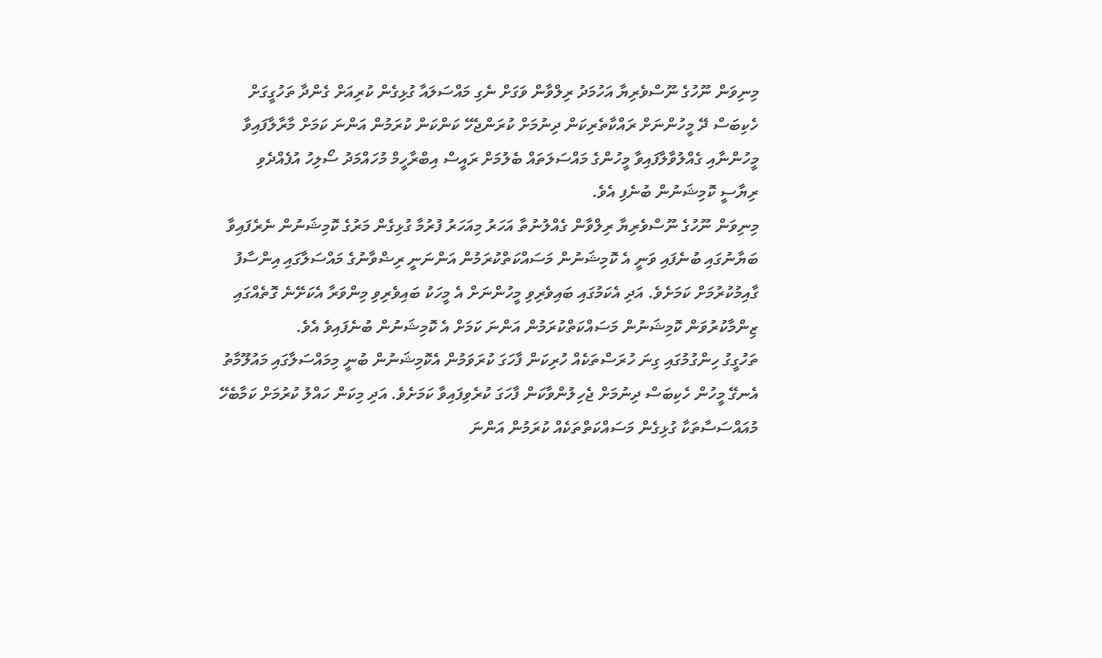މިނިވަން ނޫހުގެ ނޫސްވެރިޔާ އަހުމަދު ރިލްވާން ވަގަށް ނެގި މައްސަލައާ ގުޅިގެން ކުރިއަށް ގެންދާ ތަހުގީގަށް ހެކިބަސް ދޭ މީހުންނަށް ރައްކާތެރިކަން ދިނުމަށް ކުރަންޖެހޭ ކަންކަން ކުރަމުން އަންނަ ކަމަށް މާރާލާފައިވާ މީހުންނާއި ގެއްލުވާލާފައިވާ މީހުންގެ މައްސަލަތައް ބެލުމަށް ރައީސް އިބްރާހީމް މުހައްމަދު ސޯލިހު އުފެއްދެވި ރިޔާސީ ކޮމިޝަނުން ބުނެފި އެވެ.
މިނިވަން ނޫހުގެ ނޫސްވެރިޔާ ރިލްވާން ގެއްލުނުތާ އަހަރު މިއަހަރު ފުރުމާ ގުޅިގެން މަރުގެ ކޮމިޝަނުން ނެރެފައިވާ ބަޔާނުގައި ބުނެފައި ވަނީ އެ ކޮމިޝަނުން މަސައްކަތްކުރަމުން އަންނަނީ ރިޟްވާނުގެ މައްސަލާގައި އިންސާފު ގާއިމުކުރުމަށް ކަމަށެވެ. އަދި އެކަމުގައި ބައިވެރިވި މީހުންނަށް އެ މީހަކު ބައިވެރިވި މިންވަރާ އެކަށޭނެ ގޮތެއްގައި ޒިންމާކުރުވަން ކޮމިޝަނުން މަސައްކަތްކުރަމުން އަންނަ ކަމަށް އެ ކޮމިޝަނުން ބުނެފައިވެ އެވެ.
ތަހުގީގު ހިންގުމުގައި ގިނަ ހުރަސްތަކެއް ހުރިކަން ފާހަގަ ކުރަވަމުން އެކޮމިޝަނުން ބުނީ މިމައްސަލާގައި މައުލޫމާތު އެނގޭ މީހުން ހެކިބަސް ދިނުމަށް ޖެހިލުންވާކަން ފާހަގަ ކުރެވިފައިވާ ކަމަށެވެ. އަދި މިކަން ހައްލު ކުރުމަށް ކަމާބެހޭ މުއައްސަސާތަކާ ގުޅިގެން މަސައްކަތްތަކެއް ކުރަމުން އަންނަ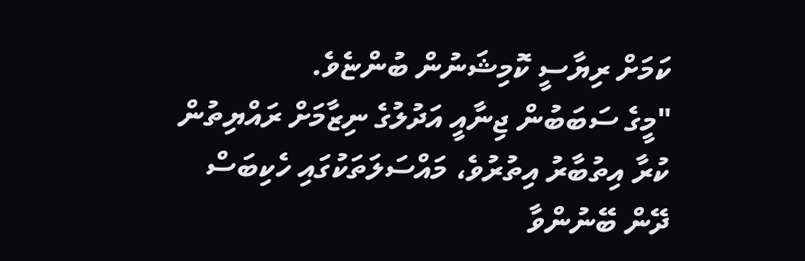ކަމަށް ރިޔާސީ ކޮމިޝަނުން ބުންޏެވެ.
"މީގެ ސަބަބުން ޖިނާއީ އަދުލުގެ ނިޒާމަށް ރައްޔިތުން ކުރާ އިތުބާރު އިތުރުވެ، މައްސަލަތަކުގައި ހެކިބަސް ދޭން ބޭނުންވާ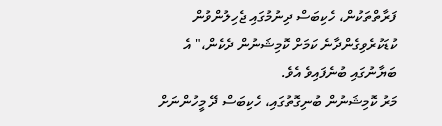ފަރާތްތަކުން، ހެކިބަސް ދިނުމުގައި ޖެހިލުންވުން ކުޑަކުރެވިގެންދާނެ ކަމަށް ކޮމިޝަނުން ދެކެން،" އެ ބަޔާނުގައި ބުނެފައިވެ އެވެ.
މަރު ކޮމިޝަނުން ބުނިގޮތުގައި، ހެކިބަސް ދޭ މީހުންނަށް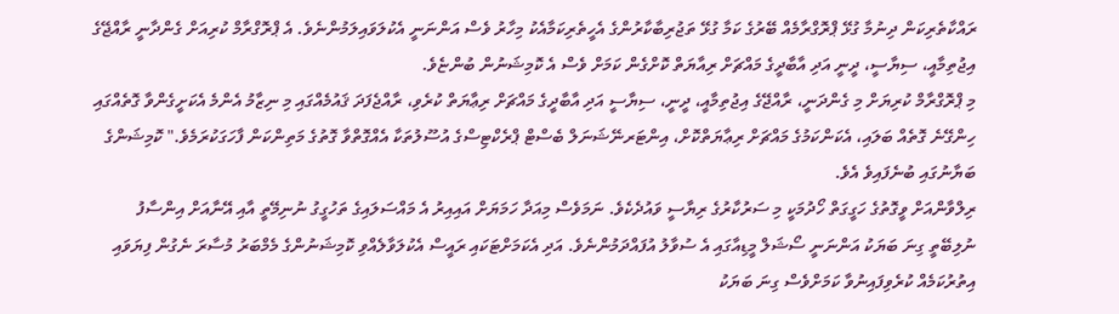ރައްކާތެރިކަން ދިނުމާ ގުޅޭ ޕްރޮގްރާމެއް ބޭރުގެ ކަމާ ގުޅޭ ތަޖުރިބާކާރުންގެ އެހީތެރިކަމާއެކު މިހާރު ވެސް އަންނަނީ އެކުލަވައިލަމުންނެވެ. އެ ޕްރޮގްރާމް ކުރިއަށް ގެންދާނީ ރާއްޖޭގެ އިޖުތިމާއީ، ސިޔާސީ، ދީނީ އަދި އާބާދީގެ މައްޗަށް ރިއާޔަތް ކޮށްގެން ކަމަށް ވެސް އެ ކޮމިޝަނުން ބުންޏެވެ.
މި ޕްރޮގްރާމް ކުރިޔަށް މި ގެންދަނީ، ރާއްޖޭގެ އިޖުތިމާއީ، ދީނީ، ސިޔާސީ އަދި އާބާދީގެ މައްޗަށް ރިޢާޔަތް ކުރެވި، ރާއްޖެފަދަ ޤައުމެއްގައި މި ނިޒާމު އެންމެ އެކަށީގެންވާ ގޮތެއްގައި ހިންގޭނެ ގޮތެއް ބަލައި، އެކަންކަމުގެ މައްޗަށް ރިޢާޔަތްކޮށް، އިންޓަރނޭޝަނަލް ބެސްޓް ޕްރެކްޓިސްގެ އުސޫލުތަކާ އެއްގޮތްވާ ގޮތުގެ މަތިންކަން ފާހަގަކުރަމެވެ." ކޮމިޝަންގެ ބަޔާނުގައި ބުނެފައިވެ އެވެ.
ރިލްވާންއަށް ވީގޮތުގެ ހަގީގަތް ހޯދުމަކީ މި ސަރުކާރުގެ ރިޔާސީ ވައުދެކެވެ. ނަމަވެސް މިއަދާ ހަމަޔަށް އައިއިރު އެ މައްސަލައިގެ ތަހުގީގު ނުނިމޭތީ އާއި އޭނާއަށް އިންސާފު ނުލިބޭތީ ގިނަ ބަޔަކު އަންނަނީ ސޯޝަލް މީޑިއާގައި އެ ސުވާލު އުފައްދަމުންނެވެ. އަދި އެކަމަށްޓަކައި ރައީސް އެކުލަވާލެއްވި ކޮމިޝަނުންގެ މެމްބަރު މުސާރަ ނެގުން ފިޔަވައި އިތުރުކަމެއް ކުރެވިފައިނުވާ ކަމަށްވެސް ގިނަ ބަޔަކު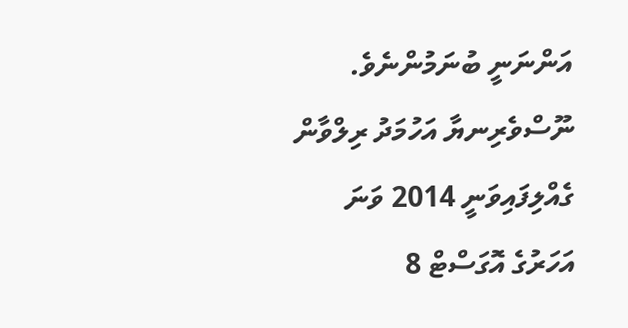އަންނަނީ ބުނަމުންނެވެ.
ނޫސްވެރިނޔާ އަހުމަދު ރިލްވާން ގެއްލިފައިވަނީ 2014 ވަނަ އަހަރުގެ އޮގަސްޓް 8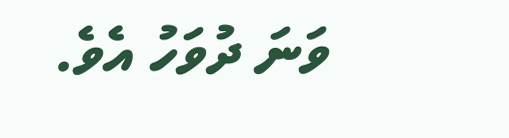ވަނަ ދުވަހު އެވެ.